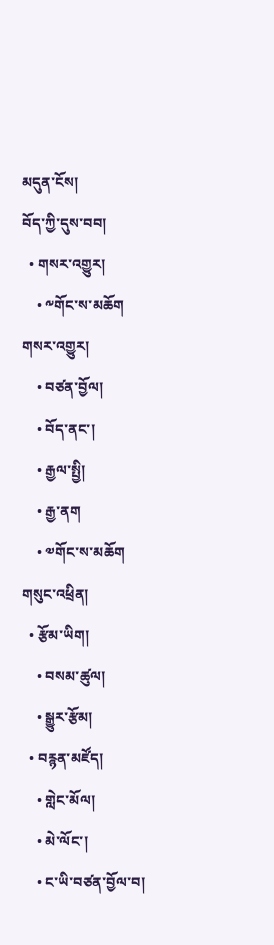མདུན་ངོས།
བོད་ཀྱི་དུས་བབ།
  • གསར་འགྱུར།
    • ༸གོང་ས་མཆོག གསར་འགྱུར།
    • བཙན་བྱོལ།
    • བོད་ནང་།
    • རྒྱལ་སྤྱི།
    • རྒྱ་ནག
    • ༧གོང་ས་མཆོག གསུང་འཕྲིན།
  • རྩོམ་ཡིག།
    • བསམ་ཚུལ།
    • སྒྱུར་རྩོམ།
  • བརྙན་མཛོད།
    • གླེང་མོལ།
    • མེ་ལོང་།
    • ང་ཡི་བཙན་བྱོལ་བ།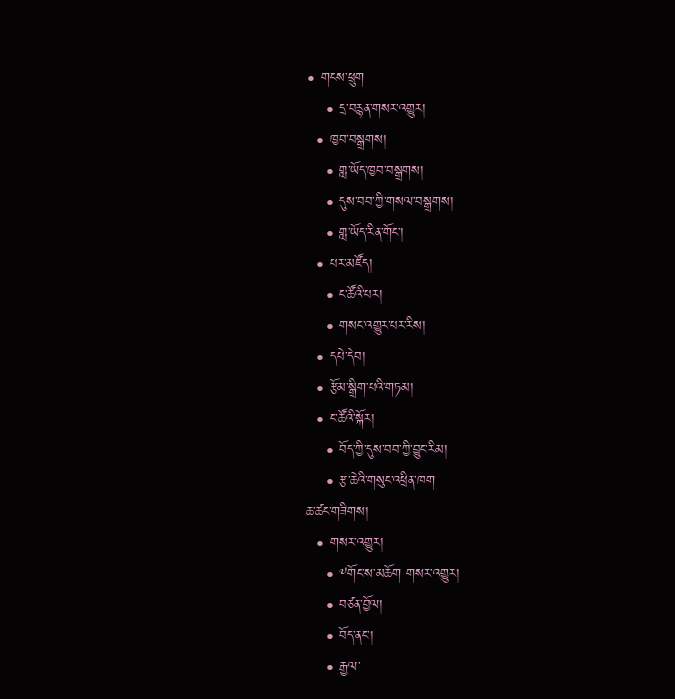• གངས་ཕྲུག
    • དྲ་བརྙན་གསར་འགྱུར།
  • ཁྱབ་བསྒྲགས།
    • གླ་ཡོད་ཁྱབ་བསྒྲགས།
    • དུས་བབ་ཀྱི་གསལ་བསྒྲགས།
    • གླ་ཡོད་རིན་གོང་།
  • པར་མཛོད།
    • ང་ཚོའི་པར།
    • གསང་འགྱུར་པར་རིས།
  • དཔེ་དེབ།
  • རྩོམ་སྒྲིག་པའི་གཏམ།
  • ང་ཚོའི་སྐོར།
    • བོད་ཀྱི་དུས་བབ་ཀྱི་བྱུང་རིམ།
    • རྩ་ཆེའི་གསུང་འཕྲིན་ཁག
ཆ་ཚང་གཟིགས།
  • གསར་འགྱུར།
    • ༸གོང་ས་མཆོག གསར་འགྱུར།
    • བཙན་བྱོལ།
    • བོད་ནང་།
    • རྒྱལ་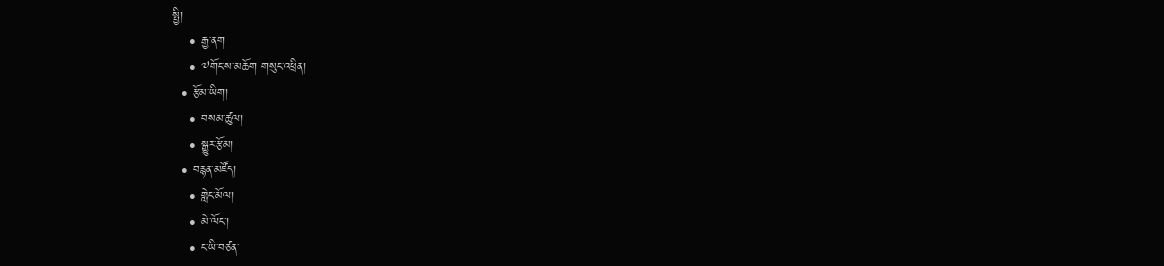སྤྱི།
    • རྒྱ་ནག
    • ༧གོང་ས་མཆོག གསུང་འཕྲིན།
  • རྩོམ་ཡིག།
    • བསམ་ཚུལ།
    • སྒྱུར་རྩོམ།
  • བརྙན་མཛོད།
    • གླེང་མོལ།
    • མེ་ལོང་།
    • ང་ཡི་བཙན་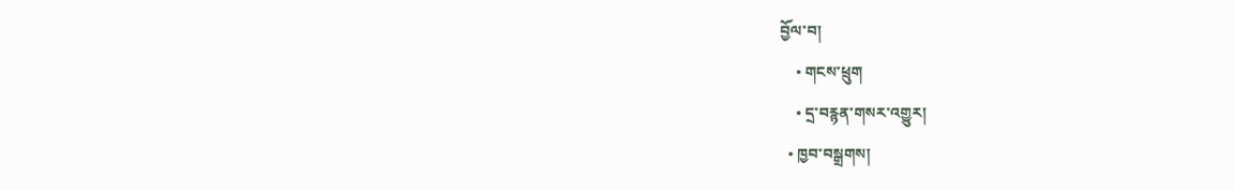བྱོལ་བ།
    • གངས་ཕྲུག
    • དྲ་བརྙན་གསར་འགྱུར།
  • ཁྱབ་བསྒྲགས།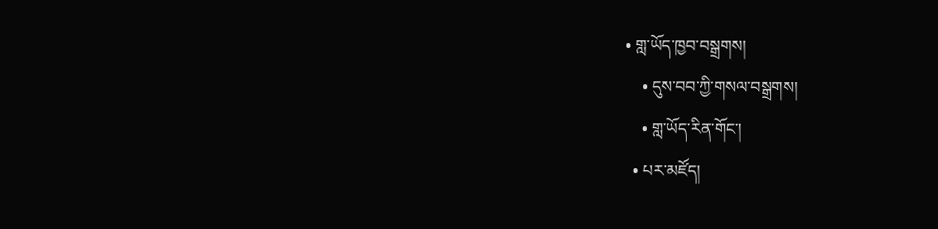• གླ་ཡོད་ཁྱབ་བསྒྲགས།
    • དུས་བབ་ཀྱི་གསལ་བསྒྲགས།
    • གླ་ཡོད་རིན་གོང་།
  • པར་མཛོད།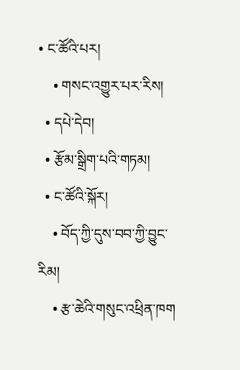• ང་ཚོའི་པར།
    • གསང་འགྱུར་པར་རིས།
  • དཔེ་དེབ།
  • རྩོམ་སྒྲིག་པའི་གཏམ།
  • ང་ཚོའི་སྐོར།
    • བོད་ཀྱི་དུས་བབ་ཀྱི་བྱུང་རིམ།
    • རྩ་ཆེའི་གསུང་འཕྲིན་ཁག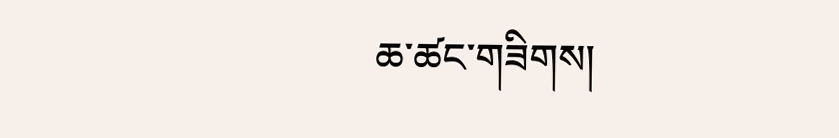ཆ་ཚང་གཟིགས།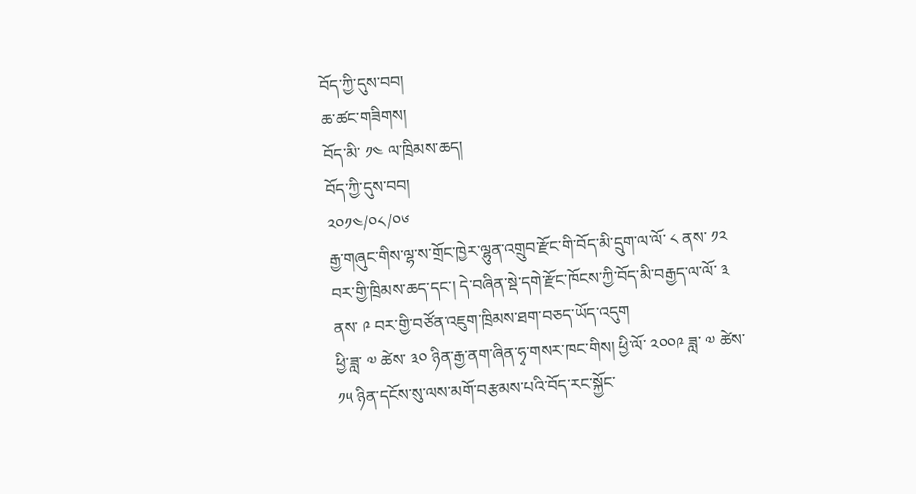བོད་ཀྱི་དུས་བབ།
ཆ་ཚང་གཟིགས།
བོད་མི་ ༡༤ ལ་ཁྲིམས་ཆད།
བོད་ཀྱི་དུས་བབ།
༢༠༡༤/༠༨/༠༦
རྒྱ་གཞུང་གིས་ལྷ་ས་གྲོང་ཁྱེར་ལྷུན་འགྲུབ་རྫོང་གི་བོད་མི་དྲུག་ལ་ལོ་ ༨ ནས་ ༡༢ བར་གྱི་ཁྲིམས་ཆད་དང་། དེ་བཞིན་སྡེ་དགེ་རྫོང་ཁོངས་ཀྱི་བོད་མི་བརྒྱད་ལ་ལོ་ ༣ ནས་ ༩ བར་གྱི་བཙོན་འཇུག་ཁྲིམས་ཐག་བཅད་ཡོད་འདུག
ཕྱི་ཟླ་ ༧ ཚེས་ ༣༠ ཉིན་རྒྱ་ནག་ཞིན་ཧྭ་གསར་ཁང་གིས། ཕྱི་ལོ་ ༢༠༠༩ ཟླ་ ༧ ཚེས་ ༡༥ ཉིན་དངོས་སུ་ལས་མགོ་བརྩམས་པའི་བོད་རང་སྐྱོང་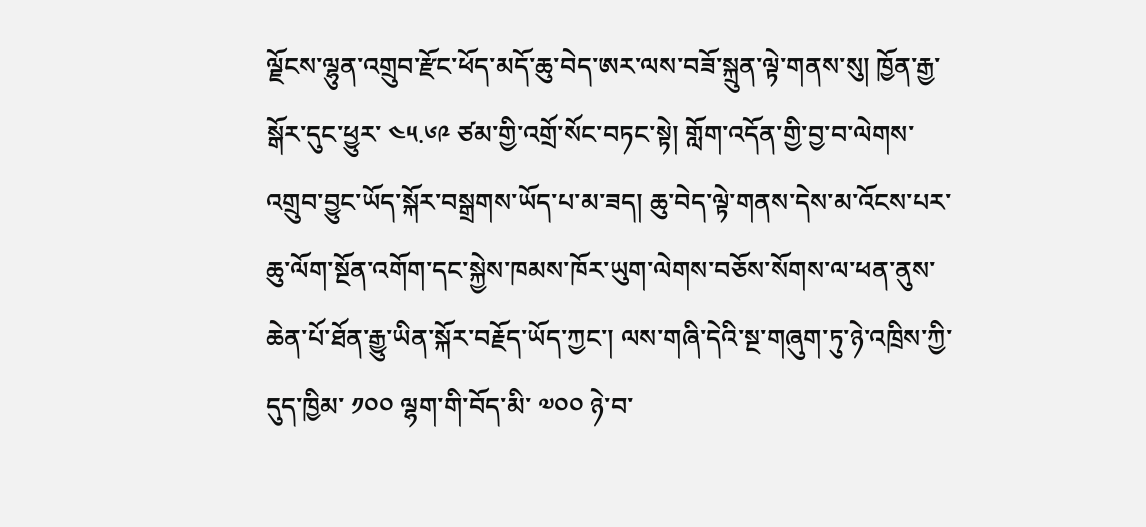ལྗོངས་ལྷུན་འགྲུབ་རྫོང་ཕོད་མདོ་ཆུ་བེད་ཨར་ལས་བཟོ་སྐྲུན་ལྟེ་གནས་སུ། ཁྱོན་རྒྱ་སྒོར་དུང་ཕྱུར་ ༤༥.༦༩ ཙམ་གྱི་འགྲོ་སོང་བཏང་སྟེ། གློག་འདོན་གྱི་བྱ་བ་ལེགས་འགྲུབ་བྱུང་ཡོད་སྐོར་བསྒྲགས་ཡོད་པ་མ་ཟད། ཆུ་བེད་ལྟེ་གནས་དེས་མ་འོངས་པར་ཆུ་ལོག་སྔོན་འགོག་དང་སྐྱེས་ཁམས་ཁོར་ཡུག་ལེགས་བཅོས་སོགས་ལ་ཕན་ནུས་ཆེན་པོ་ཐོན་རྒྱུ་ཡིན་སྐོར་བརྗོད་ཡོད་ཀྱང་། ལས་གཞི་དེའི་སྔ་གཞུག་ཏུ་ཉེ་འཁྲིས་ཀྱི་དུད་ཁྱིམ་ ༡༠༠ ལྷག་གི་བོད་མི་ ༧༠༠ ཉེ་བ་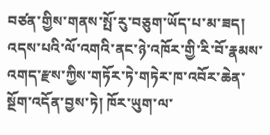བཙན་གྱིས་གནས་སྤོ་རུ་བཅུག་ཡོད་པ་མ་ཟད། འདས་པའི་ལོ་འགའི་ནང་ཉེ་འཁོར་གྱི་རི་བོ་རྣམས་འགད་རྫས་ཀྱིས་གཏོར་ཏེ་གཏེར་ཁ་འབོར་ཆེན་སྔོག་འདོན་བྱས་ཏེ། ཁོར་ཡུག་ལ་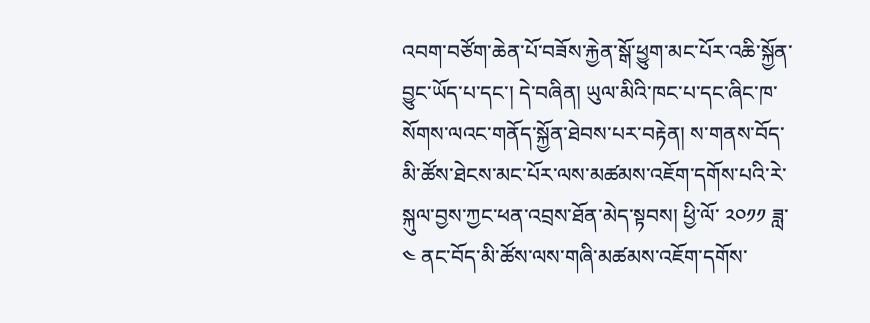འབག་བཙོག་ཆེན་པོ་བཟོས་རྐྱེན་སྒོ་ཕྱུག་མང་པོར་འཆི་སྐྱོན་བྱུང་ཡོད་པ་དང་། དེ་བཞིན། ཡུལ་མིའི་ཁང་པ་དང་ཞིང་ཁ་སོགས་ལའང་གནོད་སྐྱོན་ཐེབས་པར་བརྟེན། ས་གནས་བོད་མི་ཚོས་ཐེངས་མང་པོར་ལས་མཚམས་འཇོག་དགོས་པའི་རེ་སྐུལ་བྱས་ཀྱང་ཕན་འབྲས་ཐོན་མེད་སྟབས། ཕྱི་ལོ་ ༢༠༡༡ ཟླ་ ༤ ནང་བོད་མི་ཚོས་ལས་གཞི་མཚམས་འཇོག་དགོས་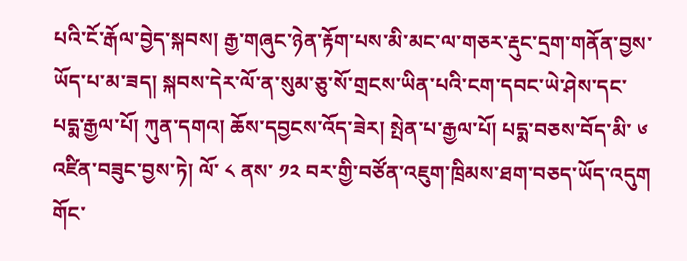པའི་ངོ་རྒོལ་བྱེད་སྐབས། རྒྱ་གཞུང་ཉེན་རྟོག་པས་མི་མང་ལ་གཅར་རྡུང་དྲག་གནོན་བྱས་ཡོད་པ་མ་ཟད། སྐབས་དེར་ལོ་ན་སུམ་ཅུ་སོ་གྲངས་ཡིན་པའི་ངག་དབང་ཡེ་ཤེས་དང་པདྨ་རྒྱལ་པོ། ཀུན་དགའ། ཆོས་དབྱངས་འོད་ཟེར། སྤེན་པ་རྒྱལ་པོ། པདྨ་བཅས་བོད་མི་ ༦ འཛིན་བཟུང་བྱས་ཏེ། ལོ་ ༨ ནས་ ༡༢ བར་གྱི་བཙོན་འཇུག་ཁྲིམས་ཐག་བཅད་ཡོད་འདུག
གོང་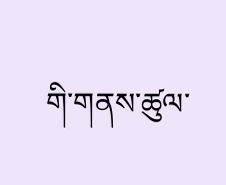གི་གནས་ཚུལ་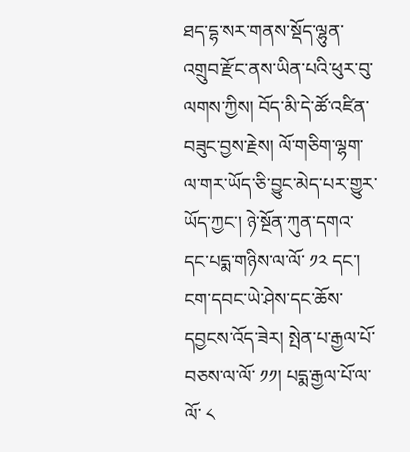ཐད་དྷ་སར་གནས་སྡོད་ལྷུན་འགྲུབ་རྫོང་ནས་ཡིན་པའི་ཕུར་བུ་ལགས་ཀྱིས། བོད་མི་དེ་ཚོ་འཛིན་བཟུང་བྱས་རྗེས། ལོ་གཅིག་ལྷག་ལ་གར་ཡོད་ཅི་བྱུང་མེད་པར་གྱུར་ཡོད་ཀྱང་། ཉེ་སྔོན་ཀུན་དགའ་དང་པདྨ་གཉིས་ལ་ལོ་ ༡༢ དང་། ངག་དབང་ཡེ་ཤེས་དང་ཆོས་དབྱངས་འོད་ཟེར། སྤེན་པ་རྒྱལ་པོ་བཅས་ལ་ལོ་ ༡༡། པདྨ་རྒྱལ་པོ་ལ་ལོ་ ༨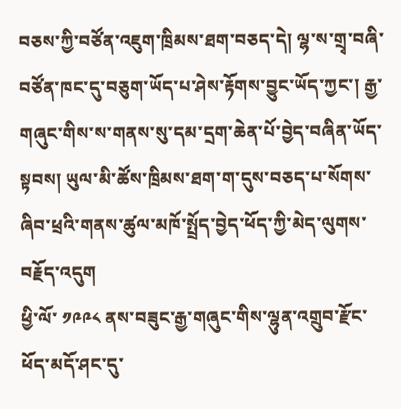བཅས་ཀྱི་བཙོན་འཇུག་ཁྲིམས་ཐག་བཅད་དེ། ལྷ་ས་གྲྭ་བཞི་བཙོན་ཁང་དུ་བཅུག་ཡོད་པ་ཤེས་རྟོགས་བྱུང་ཡོད་ཀྱང་། རྒྱ་གཞུང་གིས་ས་གནས་སུ་དམ་དྲག་ཆེན་པོ་བྱེད་བཞིན་ཡོད་སྟབས། ཡུལ་མི་ཚོས་ཁྲིམས་ཐག་ག་དུས་བཅད་པ་སོགས་ཞིབ་ཕྲའི་གནས་ཚུལ་མཁོ་སྤྲོད་བྱེད་ཕོད་ཀྱི་མེད་ལུགས་བརྗོད་འདུག
ཕྱི་ལོ་ ༡༩༩༨ ནས་བཟུང་རྒྱ་གཞུང་གིས་ལྷུན་འགྲུབ་རྫོང་ཕོད་མདོ་ཤང་དུ་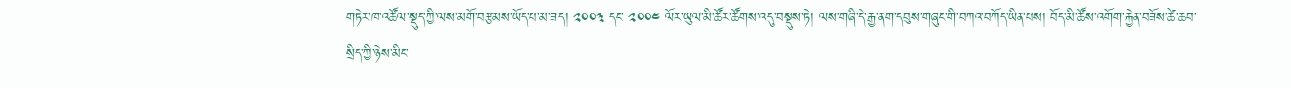གཏེར་ཁ་འཚོལ་སྡུད་ཀྱི་ལས་མགོ་བརྩམས་ཡོད་པ་མ་ཟད། ༢༠༠༣ དང་ ༢༠༠༤ ལོར་ཡུལ་མི་ཚོར་ཚོགས་འདུ་བསྡུས་ཏེ། ལས་གཞི་དེ་རྒྱ་ནག་དབུས་གཞུང་གི་བཀའ་བཀོད་ཡིན་པས། བོད་མི་ཚོས་འགོག་རྐྱེན་བཟོས་ཚེ་ཆབ་སྲིད་ཀྱི་ཉེས་མིང་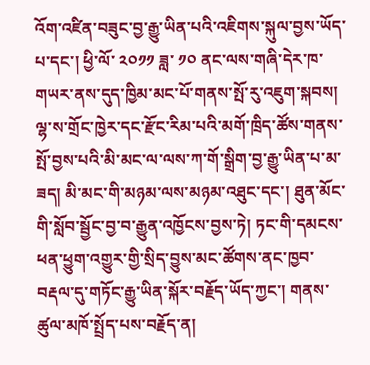འོག་འཛིན་བཟུང་བྱ་རྒྱུ་ཡིན་པའི་འཇིགས་སྐུལ་བྱས་ཡོད་པ་དང་། ཕྱི་ལོ་ ༢༠༡༡ ཟླ་ ༡༠ ནང་ལས་གཞི་དེར་ཁ་གཡར་ནས་དུད་ཁྱིམ་མང་པོ་གནས་སྤོ་རུ་འཇུག་སྐབས། ལྷ་ས་གྲོང་ཁྱེར་དང་རྫོང་རིམ་པའི་མགོ་ཁྲིད་ཚོས་གནས་སྤོ་བྱས་པའི་མི་མང་ལ་ལས་ཀ་གོ་སྒྲིག་བྱ་རྒྱུ་ཡིན་པ་མ་ཟད། མི་མང་གི་མཉམ་ལས་མཉམ་འཐུང་དང་། ཐུན་མོང་གི་སློབ་སྦྱོང་བྱ་བ་རྒྱུན་འཁྱོངས་བྱས་ཏེ། ཏང་གི་དམངས་ཕན་ཕྱུག་འགྱུར་གྱི་སྲིད་བྱུས་མང་ཚོགས་ནང་ཁྱབ་བརྡལ་དུ་གཏོང་རྒྱུ་ཡིན་སྐོར་བརྗོད་ཡོད་ཀྱང་། གནས་ཚུལ་མཁོ་སྤྲོད་པས་བརྗོད་ན།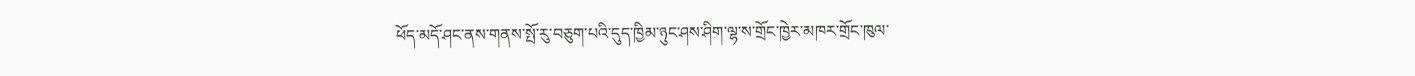ཕོད་མདོ་ཤང་ནས་གནས་སྤོ་རུ་བཅུག་པའི་དུད་ཁྱིམ་ཉུང་ཤས་ཤིག་ལྷ་ས་གྲོང་ཁྱེར་མཁར་གྲོང་ཁུལ་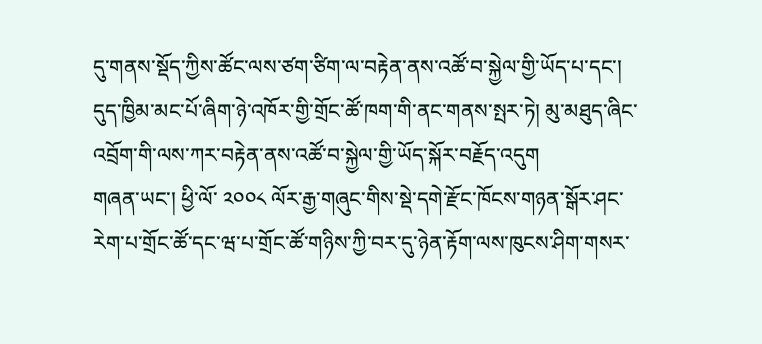དུ་གནས་སྡོད་ཀྱིས་ཚོང་ལས་ཙག་ཙིག་ལ་བརྟེན་ནས་འཚོ་བ་སྐྱེལ་གྱི་ཡོད་པ་དང་། དུད་ཁྱིམ་མང་པོ་ཞིག་ཉེ་འཁོར་གྱི་གྲོང་ཚོ་ཁག་གི་ནང་གནས་སྤར་ཏེ། མུ་མཐུད་ཞིང་འབྲོག་གི་ལས་ཀར་བརྟེན་ནས་འཚོ་བ་སྐྱེལ་གྱི་ཡོད་སྐོར་བརྗོད་འདུག
གཞན་ཡང་། ཕྱི་ལོ་ ༢༠༠༨ ལོར་རྒྱ་གཞུང་གིས་སྡེ་དགེ་རྫོང་ཁོངས་གཉན་སྒོར་ཤང་རེག་པ་གྲོང་ཚོ་དང་ཝ་པ་གྲོང་ཚོ་གཉིས་ཀྱི་བར་དུ་ཉེན་རྟོག་ལས་ཁུངས་ཤིག་གསར་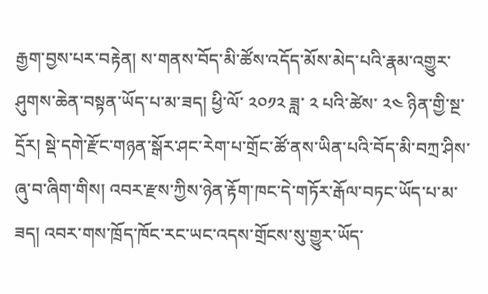རྒྱག་བྱས་པར་བརྟེན། ས་གནས་བོད་མི་ཚོས་འདོད་མོས་མེད་པའི་རྣམ་འགྱུར་ཤུགས་ཆེན་བསྟན་ཡོད་པ་མ་ཟད། ཕྱི་ལོ་ ༢༠༡༢ ཟླ་ ༢ པའི་ཚེས་ ༢༤ ཉིན་གྱི་སྔ་དྲོར། སྡེ་དགེ་རྫོང་གཉན་སྒོར་ཤང་རེག་པ་གྲོང་ཚོ་ནས་ཡིན་པའི་བོད་མི་བཀྲ་ཤིས་ཞུ་བ་ཞིག་གིས། འབར་རྫས་ཀྱིས་ཉེན་རྟོག་ཁང་དེ་གཏོར་རྒོལ་བཏང་ཡོད་པ་མ་ཟད། འབར་གས་ཁྲོད་ཁོང་རང་ཡང་འདས་གྲོངས་སུ་གྱུར་ཡོད་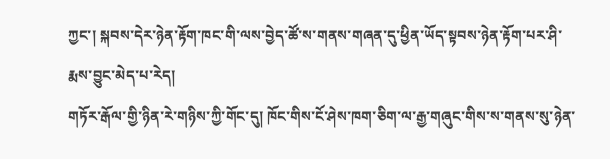ཀྱང་། སྐབས་དེར་ཉེན་རྟོག་ཁང་གི་ལས་བྱེད་ཚོ་ས་གནས་གཞན་དུ་ཕྱིན་ཡོད་སྟབས་ཉེན་རྟོག་པར་ཤི་རྨས་བྱུང་མེད་པ་རེད།
གཏོར་རྒོལ་གྱི་ཉིན་རེ་གཉིས་ཀྱི་གོང་དུ། ཁོང་གིས་ངོ་ཤེས་ཁག་ཅིག་ལ་རྒྱ་གཞུང་གིས་ས་གནས་སུ་ཉེན་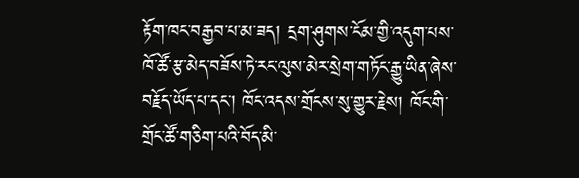རྟོག་ཁང་བརྒྱབ་པ་མ་ཟད། དྲག་ཤུགས་ངོམ་གྱི་འདུག་པས་ཁོ་ཚོ་རྩ་མེད་བཟོས་ཏེ་རང་ལུས་མེར་སྲེག་གཏོང་རྒྱུ་ཡིན་ཞེས་བརྗོད་ཡོད་པ་དང་། ཁོང་འདས་གྲོངས་སུ་གྱུར་རྗེས། ཁོང་གི་གྲོང་ཚོ་གཅིག་པའི་བོད་མི་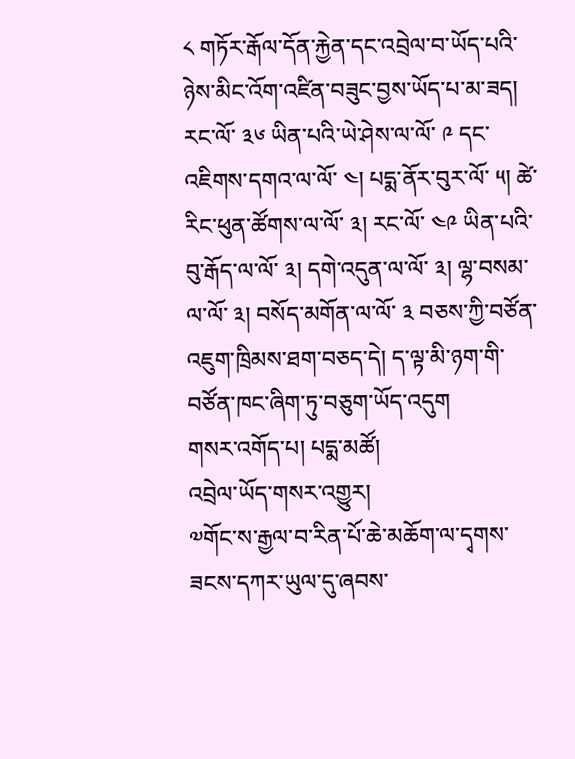༨ གཏོར་རྒོལ་དོན་རྐྱེན་དང་འབྲེལ་བ་ཡོད་པའི་ཉེས་མིང་འོག་འཛིན་བཟུང་བྱས་ཡོད་པ་མ་ཟད། རང་ལོ་ ༣༦ ཡིན་པའི་ཡེ་ཤེས་ལ་ལོ་ ༩ དང་འཇིགས་དགའ་ལ་ལོ་ ༤། པདྨ་ནོར་བུར་ལོ་ ༥། ཚེ་རིང་ཕུན་ཚོགས་ལ་ལོ་ ༣། རང་ལོ་ ༤༩ ཡིན་པའི་བུ་རྒོད་ལ་ལོ་ ༣། དགེ་འདུན་ལ་ལོ་ ༣། ལྷ་བསམ་ལ་ལོ་ ༣། བསོད་མགོན་ལ་ལོ་ ༣ བཅས་ཀྱི་བཙོན་འཇུག་ཁྲིམས་ཐག་བཅད་དེ། ད་ལྟ་མི་ཉག་གི་བཙོན་ཁང་ཞིག་ཏུ་བཅུག་ཡོད་འདུག
གསར་འགོད་པ། པདྨ་མཚོ།
འབྲེལ་ཡོད་གསར་འགྱུར།
༧གོང་ས་རྒྱལ་བ་རིན་པོ་ཆེ་མཆོག་ལ་དྭགས་ཟངས་དཀར་ཡུལ་དུ་ཞབས་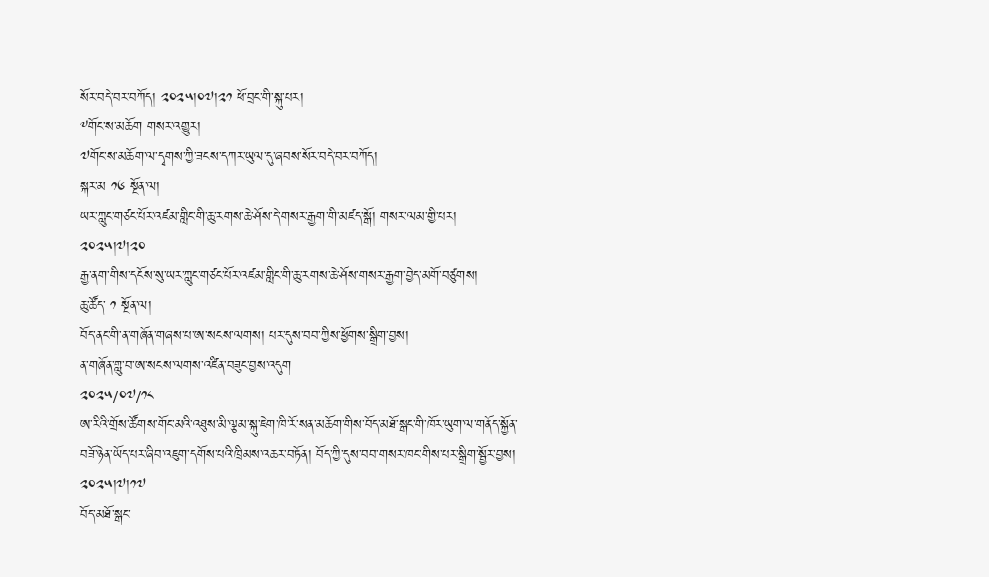སོར་བདེ་བར་བཀོད། ༢༠༢༥།༠༧།༢༡ ཕོ་བྲང་གི་སྐུ་པར།
༸གོང་ས་མཆོག གསར་འགྱུར།
༧གོང་ས་མཆོག་ལ་དྭགས་ཀྱི་ཟངས་དཀར་ཡུལ་དུ་ཞབས་སོར་བདེ་བར་བཀོད།
སྐར་མ ༡༦ སྔོན་ལ།
ཡར་ཀླུང་གཙང་པོར་འཛམ་གླིང་གི་ཆུ་རགས་ཆེ་ཤོས་དེ་གསར་རྒྱག་གི་མཛད་སྒོ། གསར་ལམ་གྱི་པར། ༢༠༢༥།༧།༢༠
རྒྱ་ནག་གིས་དངོས་སུ་ཡར་ཀླུང་གཙང་པོར་འཛམ་གླིང་གི་ཆུ་རགས་ཆེ་ཤོས་གསར་རྒྱག་བྱེད་མགོ་བཙུགས།
ཆུ་ཚོད་ ༡ སྔོན་ལ།
བོད་ནང་གི་ན་གཞོན་གཞས་པ་ཨ་སངས་ལགས། པར་དུས་བབ་ཀྱིས་ཕྱོགས་སྒྲིག་བྱས།
ན་གཞོན་གླུ་བ་ཨ་སངས་ལགས་འཛིན་བཟུང་བྱས་འདུག
༢༠༢༥/༠༧/༡༨
ཨ་རིའི་གྲོས་ཚོགས་གོང་མའི་འཐུས་མི་ལྕམ་སྐུ་ཇེག་ཁི་རོ་སན་མཆོག་གིས་བོད་མཐོ་སྒང་གི་ཁོར་ཡུག་ལ་གནོད་སྐྱོན་བཟོ་ཉེན་ཡོད་པར་ཞིབ་འཇུག་དགོས་པའི་ཁྲིམས་འཆར་བཏོན། བོད་ཀྱི་དུས་བབ་གསར་ཁང་གིས་པར་སྒྲིག་སྦྱོར་བྱས། ༢༠༢༥།༧།༡༧
བོད་མཐོ་སྒང་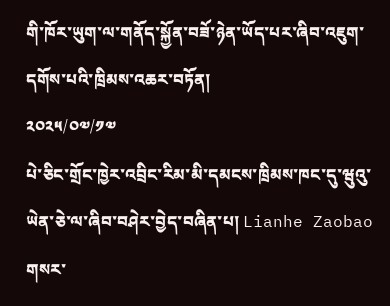གི་ཁོར་ཡུག་ལ་གནོད་སྐྱོན་བཟོ་ཉེན་ཡོད་པར་ཞིབ་འཇུག་དགོས་པའི་ཁྲིམས་འཆར་བཏོན།
༢༠༢༥/༠༧/༡༧
པེ་ཅིང་གྲོང་ཁྱེར་འབྲིང་རིམ་མི་དམངས་ཁྲིམས་ཁང་དུ་ཝུའུ་ཡེན་ཅེ་ལ་ཞིབ་བཤེར་བྱེད་བཞིན་པ། Lianhe Zaobao གསར་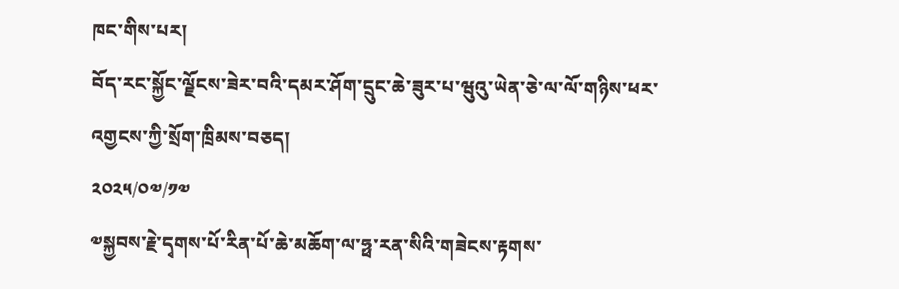ཁང་གིས་པར།
བོད་རང་སྐྱོང་ལྗོངས་ཟེར་བའི་དམར་ཤོག་དྲུང་ཆེ་ཟུར་པ་ཝུའུ་ཡེན་ཅེ་ལ་ལོ་གཉིས་ཕར་འགྱངས་ཀྱི་སྲོག་ཁྲིམས་བཅད།
༢༠༢༥/༠༧/༡༧
༧སྐྱབས་རྗེ་དྭགས་པོ་རིན་པོ་ཆེ་མཆོག་ལ་ཧྥ་རན་སིའི་གཟེངས་རྟགས་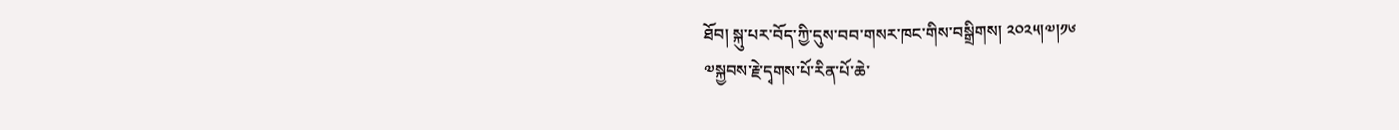ཐོབ། སྐུ་པར་བོད་ཀྱི་དུས་བབ་གསར་ཁང་གིས་བསྒྲིགས། ༢༠༢༥།༧།༡༦
༧སྐྱབས་རྗེ་དྭགས་པོ་རིན་པོ་ཆེ་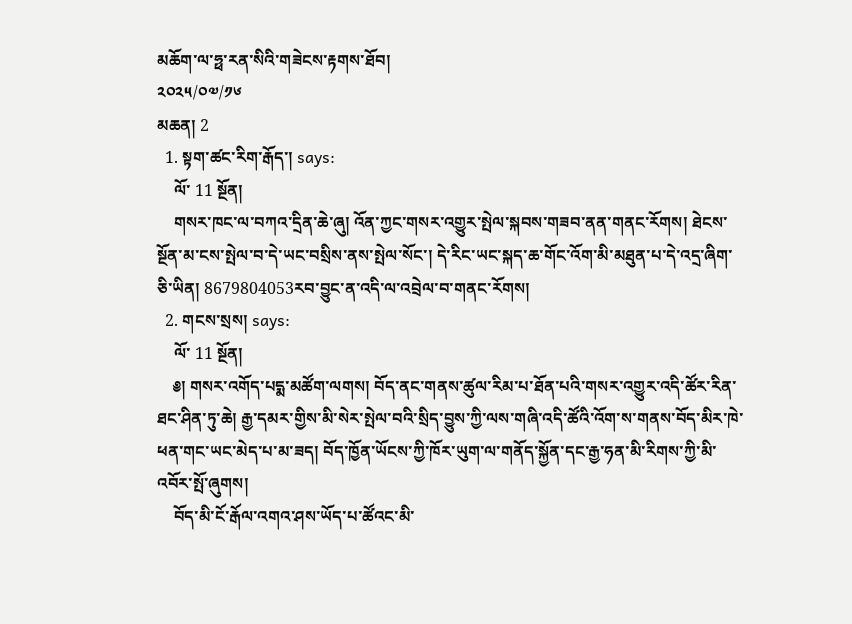མཆོག་ལ་ཧྥ་རན་སིའི་གཟེངས་རྟགས་ཐོབ།
༢༠༢༥/༠༧/༡༦
མཆན། 2
  1. སྟག་ཚང་རིག་རྒོད་། says:
    ལོ་ 11 སྔོན།
    གསར་ཁང་ལ་བཀའ་དྲིན་ཆེ་ཞུ། འོན་ཀྱང་གསར་འགྱུར་སྤེལ་སྐབས་གཟབ་ནན་གནང་རོགས། ཐེངས་སྔོན་མ་ངས་སྤེལ་བ་དེ་ཡང་བསྲིས་ནས་སྤེལ་སོང་། དེ་རིང་ཡང་སྐད་ཆ་གོང་འོག་མི་མཐུན་པ་དེ་འདྲ་ཞིག་ཅི་ཡིན། 8679804053རབ་བྱུང་ན་འདི་ལ་འབྲེལ་བ་གནང་རོགས།
  2. གངས་སྲས། says:
    ལོ་ 11 སྔོན།
    ༅། གསར་འགོད་པདྨ་མཚོག་ལགས། བོད་ནང་གནས་ཚུལ་རིམ་པ་ཐོན་པའི་གསར་འགྱུར་འདི་ཚོར་རིན་ཐང་ཤིན་ཏུ་ཆེ། རྒྱ་དམར་གྱིས་མི་སེར་སྤེལ་བའི་སྲིད་བྱུས་ཀྱི་ལས་གཞི་འདི་ཚོའི་འོག་ས་གནས་བོད་མིར་ཁེ་ཕན་གང་ཡང་མེད་པ་མ་ཟད། བོད་ཁྱོན་ཡོངས་ཀྱི་ཁོར་ཡུག་ལ་གནོད་སྐྱོན་དང་རྒྱ་ཧན་མི་རིགས་ཀྱི་མི་འབོར་སྤོ་ཞུགས།
    བོད་མི་ངོ་རྒོལ་འགའ་ཤས་ཡོད་པ་ཚོའང་མི་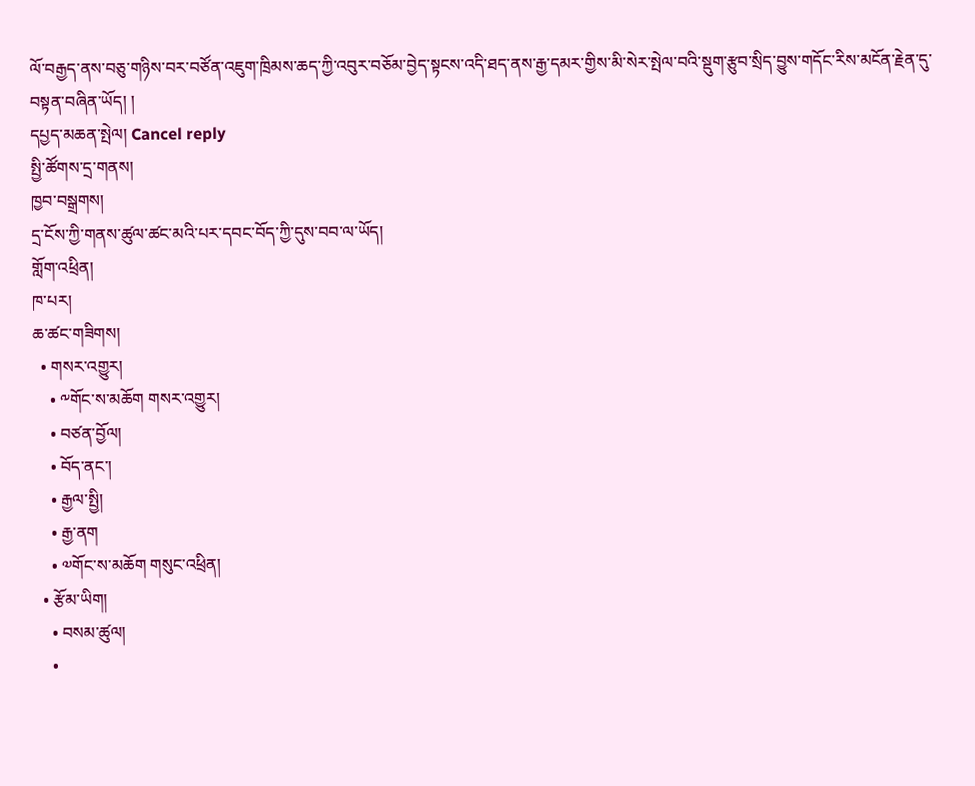ལོ་བརྒྱད་ནས་བཅུ་གཉིས་བར་བཙོན་འཇུག་ཁྲིམས་ཆད་ཀྱི་འབུར་བཅོམ་བྱེད་སྟངས་འདི་ཐད་ནས་རྒྱ་དམར་གྱིས་མི་སེར་སྤེལ་བའི་སྡུག་རྩུབ་སྲིད་བྱུས་གདོང་རིས་མངོན་རྗེན་དུ་བསྟན་བཞིན་ཡོད། །
དཔྱད་མཆན་སྤེལ། Cancel reply
སྤྱི་ཚོགས་དྲ་གནས།
ཁྱབ་བསྒྲགས།
དྲ་ངོས་ཀྱི་གནས་ཚུལ་ཚང་མའི་པར་དབང་བོད་ཀྱི་དུས་བབ་ལ་ཡོད།
གློག་འཕྲིན།
ཁ་པར།
ཆ་ཚང་གཟིགས།
  • གསར་འགྱུར།
    • ༸གོང་ས་མཆོག གསར་འགྱུར།
    • བཙན་བྱོལ།
    • བོད་ནང་།
    • རྒྱལ་སྤྱི།
    • རྒྱ་ནག
    • ༧གོང་ས་མཆོག གསུང་འཕྲིན།
  • རྩོམ་ཡིག།
    • བསམ་ཚུལ།
    •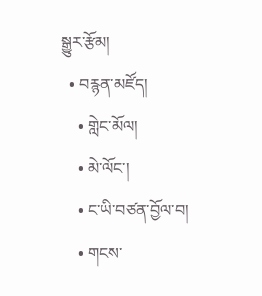སྒྱུར་རྩོམ།
  • བརྙན་མཛོད།
    • གླེང་མོལ།
    • མེ་ལོང་།
    • ང་ཡི་བཙན་བྱོལ་བ།
    • གངས་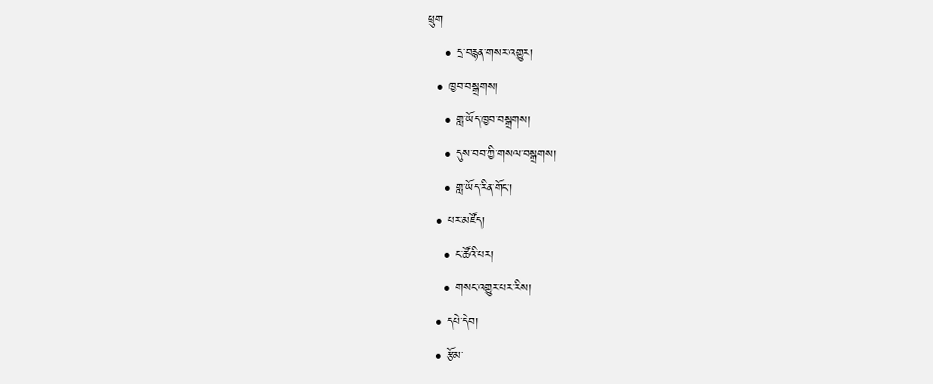ཕྲུག
    • དྲ་བརྙན་གསར་འགྱུར།
  • ཁྱབ་བསྒྲགས།
    • གླ་ཡོད་ཁྱབ་བསྒྲགས།
    • དུས་བབ་ཀྱི་གསལ་བསྒྲགས།
    • གླ་ཡོད་རིན་གོང་།
  • པར་མཛོད།
    • ང་ཚོའི་པར།
    • གསང་འགྱུར་པར་རིས།
  • དཔེ་དེབ།
  • རྩོམ་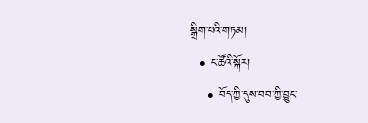སྒྲིག་པའི་གཏམ།
  • ང་ཚོའི་སྐོར།
    • བོད་ཀྱི་དུས་བབ་ཀྱི་བྱུང་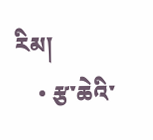རིམ།
    • རྩ་ཆེའི་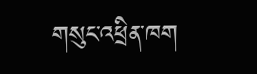གསུང་འཕྲིན་ཁག